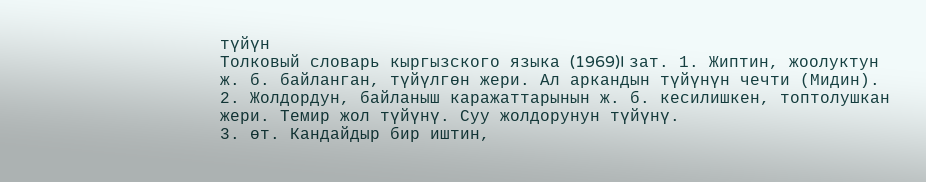түйүн
Толковый словарь кыргызского языка (1969)I зат. 1. Жиптин, жоолуктун ж. б. байланган, түйүлгөн жери. Ал аркандын түйүнүн чечти (Мидин).
2. Жолдордун, байланыш каражаттарынын ж. б. кесилишкен, топтолушкан жери. Темир жол түйүнү. Суу жолдорунун түйүнү.
3. өт. Кандайдыр бир иштин,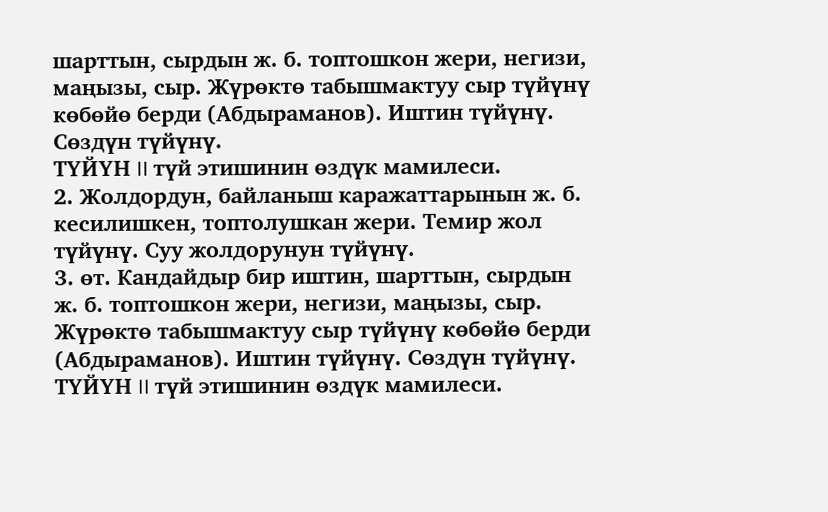шарттын, сырдын ж. б. топтошкон жери, негизи, маңызы, сыр. Жүрөктө табышмактуу сыр түйүнү көбөйө берди (Абдыраманов). Иштин түйүнү. Сөздүн түйүнү.
ТҮЙҮН II түй этишинин өздүк мамилеси.
2. Жолдордун, байланыш каражаттарынын ж. б. кесилишкен, топтолушкан жери. Темир жол түйүнү. Суу жолдорунун түйүнү.
3. өт. Кандайдыр бир иштин, шарттын, сырдын ж. б. топтошкон жери, негизи, маңызы, сыр. Жүрөктө табышмактуу сыр түйүнү көбөйө берди (Абдыраманов). Иштин түйүнү. Сөздүн түйүнү.
ТҮЙҮН II түй этишинин өздүк мамилеси.